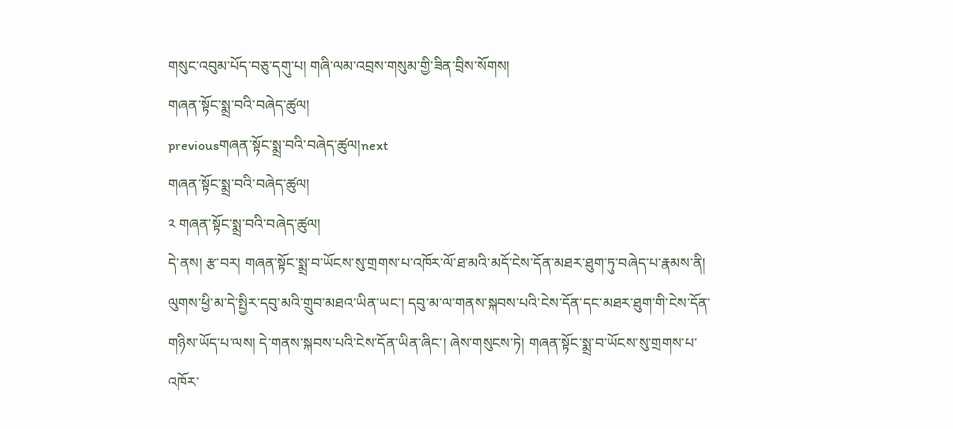གསུང་འབུམ་པོད་བཅུ་དགུ་པ། གཞི་ལམ་འབྲས་གསུམ་གྱི་ཟིན་བྲིས་སོགས།
གཞན་སྟོང་སྨྲ་བའི་བཞེད་ཚུལ།
previousགཞན་སྟོང་སྨྲ་བའི་བཞེད་ཚུལ།next
གཞན་སྟོང་སྨྲ་བའི་བཞེད་ཚུལ།
༢ གཞན་སྟོང་སྨྲ་བའི་བཞེད་ཚུལ།
དེ་ནས། རྩ་བར། གཞན་སྟོང་སྨྲ་བ་ཡོངས་སུ་གྲགས་པ་འཁོར་ལོ་ཐ་མའི་མདོ་ངེས་དོན་མཐར་ཐུག་ཏུ་བཞེད་པ་རྣམས་ནི། ལུགས་ཕྱི་མ་དེ་སྤྱིར་དབུ་མའི་གྲུབ་མཐའ་ཡིན་ཡང་། དབུ་མ་ལ་གནས་སྐབས་པའི་ངེས་དོན་དང་མཐར་ཐུག་གི་ངེས་དོན་གཉིས་ཡོད་པ་ལས། དེ་གནས་སྐབས་པའི་ངེས་དོན་ཡིན་ཞིང་། ཞེས་གསུངས་ཏེ། གཞན་སྟོང་སྨྲ་བ་ཡོངས་སུ་གྲགས་པ་འཁོར་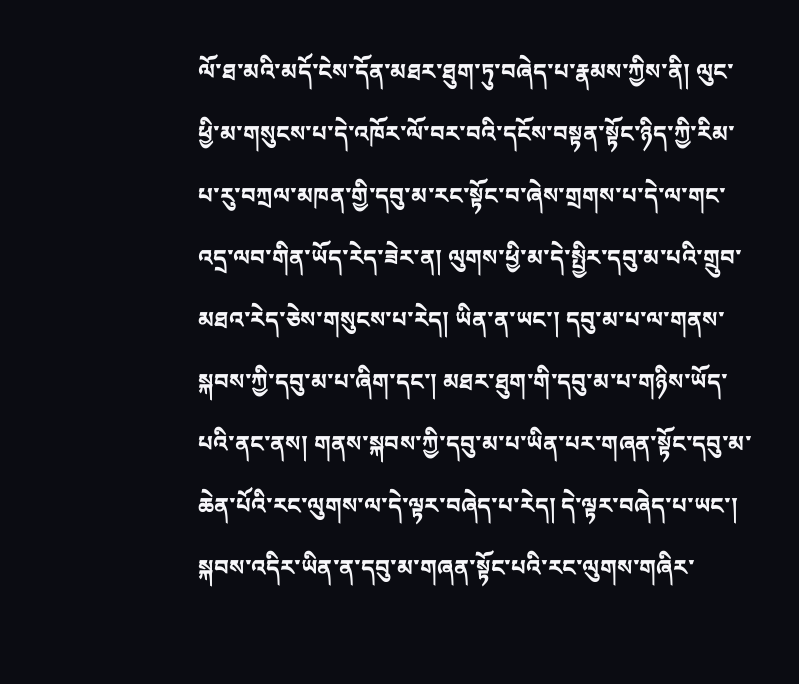ལོ་ཐ་མའི་མདོ་ངེས་དོན་མཐར་ཐུག་ཏུ་བཞེད་པ་རྣམས་ཀྱིས་ནི། ལུང་ཕྱི་མ་གསུངས་པ་དེ་འཁོར་ལོ་བར་བའི་དངོས་བསྟན་སྟོང་ཉིད་ཀྱི་རིམ་པ་རུ་བཀྲལ་མཁན་གྱི་དབུ་མ་རང་སྟོང་བ་ཞེས་གྲགས་པ་དེ་ལ་གང་འདྲ་ལབ་གིན་ཡོད་རེད་ཟེར་ན། ལུགས་ཕྱི་མ་དེ་སྤྱིར་དབུ་མ་པའི་གྲུབ་མཐའ་རེད་ཅེས་གསུངས་པ་རེད། ཡིན་ན་ཡང་། དབུ་མ་པ་ལ་གནས་སྐབས་ཀྱི་དབུ་མ་པ་ཞིག་དང་། མཐར་ཐུག་གི་དབུ་མ་པ་གཉིས་ཡོད་པའི་ནང་ནས། གནས་སྐབས་ཀྱི་དབུ་མ་པ་ཡིན་པར་གཞན་སྟོང་དབུ་མ་ཆེན་པོའི་རང་ལུགས་ལ་དེ་ལྟར་བཞེད་པ་རེད། དེ་ལྟར་བཞེད་པ་ཡང་། སྐབས་འདིར་ཡིན་ན་དབུ་མ་གཞན་སྟོང་པའི་རང་ལུགས་གཞིར་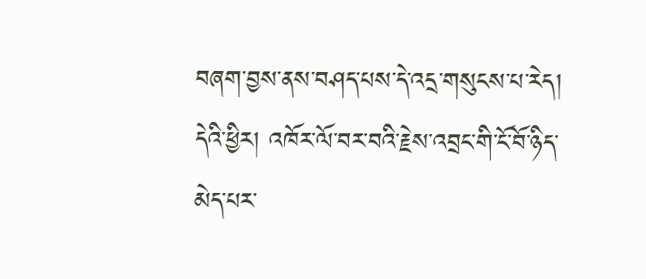བཞག་བྱས་ནས་བཤད་པས་དེ་འདྲ་གསུངས་པ་རེད། དེའི་ཕྱིར། འཁོར་ལོ་བར་བའི་རྗེས་འབྲང་གི་ངོ་བོ་ཉིད་མེད་པར་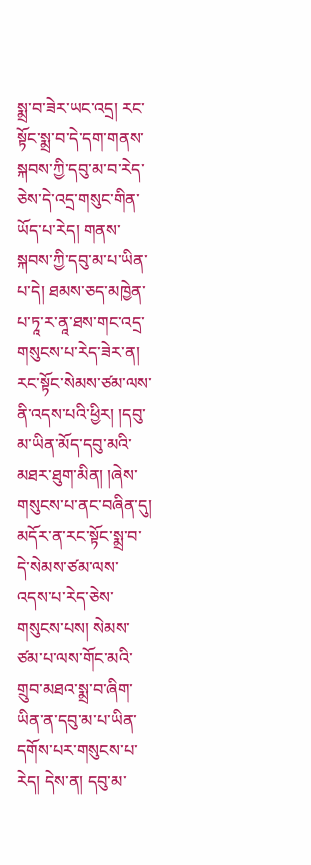སྨྲ་བ་ཟེར་ཡང་འདྲ། རང་སྟོང་སྨྲ་བ་དེ་དག་གནས་སྐབས་ཀྱི་དབུ་མ་བ་རེད་ཅེས་དེ་འདྲ་གསུང་གིན་ཡོད་པ་རེད། གནས་སྐབས་ཀྱི་དབུ་མ་པ་ཡིན་པ་དེ། ཐམས་ཅད་མཁྱེན་པ་ཏཱ་ར་ནཱ་ཐས་གང་འདྲ་གསུངས་པ་རེད་ཟེར་ན། རང་སྟོང་སེམས་ཙམ་ལས་ནི་འདས་པའི་ཕྱིར། །དབུ་མ་ཡིན་མོད་དབུ་མའི་མཐར་ཐུག་མིན། །ཞེས་གསུངས་པ་ནང་བཞིན་དུ། མདོར་ན་རང་སྟོང་སྨྲ་བ་དེ་སེམས་ཙམ་ལས་འདས་པ་རེད་ཅེས་གསུངས་པས། སེམས་ཙམ་པ་ལས་གོང་མའི་གྲུབ་མཐའ་སྨྲ་བ་ཞིག་ཡིན་ན་དབུ་མ་པ་ཡིན་དགོས་པར་གསུངས་པ་རེད། དེས་ན། དབུ་མ་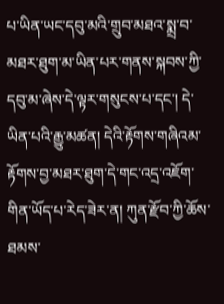པ་ཡིན་ཡང་དབུ་མའི་གྲུབ་མཐའ་སྨྲ་བ་མཐར་ཐུག་མ་ཡིན་པར་གནས་སྐབས་ཀྱི་དབུ་མ་ཞེས་དེ་ལྟར་གསུངས་པ་དང་། དེ་ཡིན་པའི་རྒྱུ་མཚན། དེའི་རྟོགས་གཞིའམ་རྟོགས་བྱ་མཐར་ཐུག་དེ་གང་འདྲ་འཇོག་གིན་ཡོད་པ་རེད་ཟེར་ན། ཀུན་རྫོབ་ཀྱི་ཆོས་ཐམས་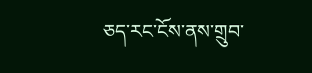ཅད་རང་ངོས་ནས་གྲུབ་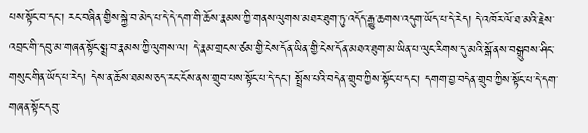པས་སྟོང་བ་དང་། རང་བཞིན་གྱིས་སྐྱེ་བ་མེད་པ་དེ་དེ་དག་གི་ཆོས་རྣམས་ཀྱི་གནས་ལུགས་མཐར་ཐུག་ཏུ་འདོད་རྒྱུ་ཆགས་འདུག་ཡོད་པ་དེ་རེད། དེ་འཁོར་ལོ་ཐ་མའི་རྗེས་འབྲང་གི་དབུ་མ་གཞན་སྟོང་སྨྲ་བ་རྣམས་ཀྱི་ལུགས་ལ། དེ་རྣམ་གྲངས་ཙམ་གྱི་ངེས་དོན་ཡིན་གྱི་ངེས་དོན་མཐའ་ཐུག་མ་ཡིན་པ་ལུང་རིགས་དུ་མའི་སྒོ་ནས་བསྒྲུབས་ཤིང་གསུང་གིན་ཡོད་པ་རེད། དེས་ན་ཆོས་ཐམས་ཅད་རང་ངོས་ནས་གྲུབ་པས་སྟོང་པ་དེ་དང་། སྤྲོས་པའི་བདེན་གྲུབ་ཀྱིས་སྟོང་པ་དང་། དགག་བྱ་བདེན་གྲུབ་ཀྱིས་སྟོང་པ་དེ་དག་གཞན་སྟོང་དབུ་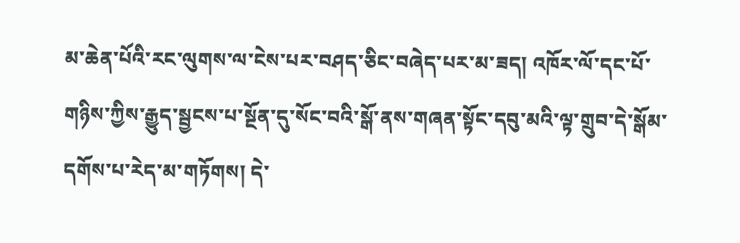མ་ཆེན་པོའི་རང་ལུགས་ལ་ངེས་པར་བཤད་ཅིང་བཞེད་པར་མ་ཟད། འཁོར་ལོ་དང་པོ་གཉིས་ཀྱིས་རྒྱུད་སྦྱངས་པ་སྔོན་དུ་སོང་བའི་སྒོ་ནས་གཞན་སྟོང་དབུ་མའི་ལྟ་གྲུབ་དེ་སྒོམ་དགོས་པ་རེད་མ་གཏོགས། དེ་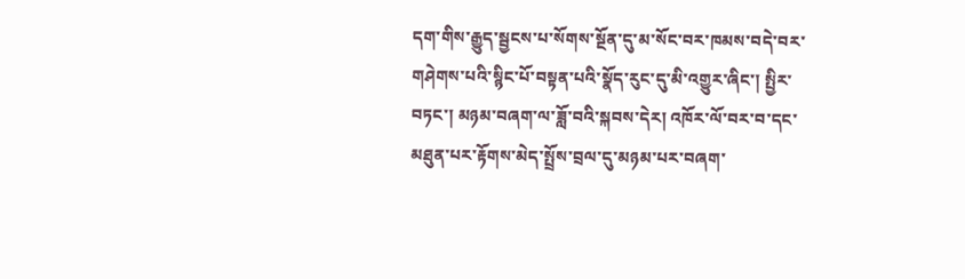དག་གིས་རྒྱུད་སྦྱངས་པ་སོགས་སྔོན་དུ་མ་སོང་བར་ཁམས་བདེ་བར་གཤེགས་པའི་སྙིང་པོ་བསྟན་པའི་སྣོད་རུང་དུ་མི་འགྱུར་ཞིང་། སྤྱིར་བཏང་། མཉམ་བཞག་ལ་ཟློ་བའི་སྐབས་དེར། འཁོར་ལོ་བར་བ་དང་མཐུན་པར་རྟོགས་མེད་སྤྲོས་བྲལ་དུ་མཉམ་པར་བཞག་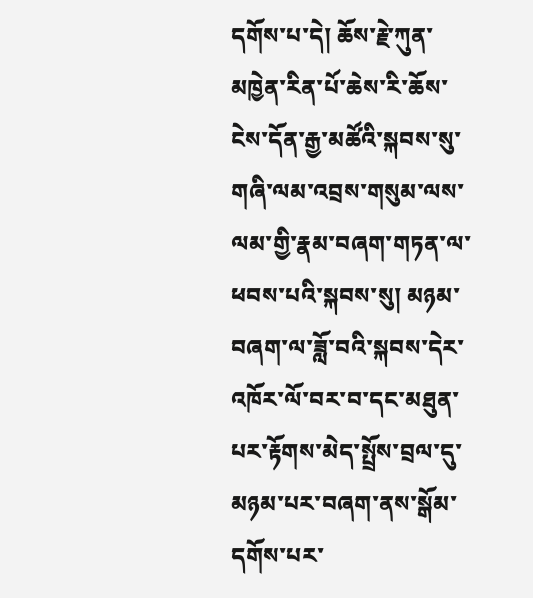དགོས་པ་དེ། ཆོས་རྗེ་ཀུན་མཁྱེན་རིན་པོ་ཆེས་རི་ཆོས་ངེས་དོན་རྒྱ་མཚོའི་སྐབས་སུ་གཞི་ལམ་འབྲས་གསུམ་ལས་ལམ་གྱི་རྣམ་བཞག་གཏན་ལ་ཕབས་པའི་སྐབས་སུ། མཉམ་བཞག་ལ་ཟློ་བའི་སྐབས་དེར་འཁོར་ལོ་བར་བ་དང་མཐུན་པར་རྟོགས་མེད་སྤྲོས་བྲལ་དུ་མཉམ་པར་བཞག་ནས་སྒོམ་དགོས་པར་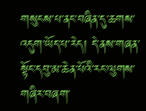གསུངས་པ་ནང་བཞིན་དུ་ཆགས་འདུག་ཡོད་པ་རེད། དེ་ནས་གཞན་སྟོང་དབུ་མ་ཆེན་པོའི་རང་ལུགས་གཞིར་བཞག་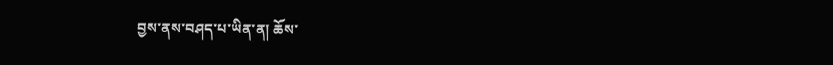བྱས་ནས་བཤད་པ་ཡིན་ན། ཆོས་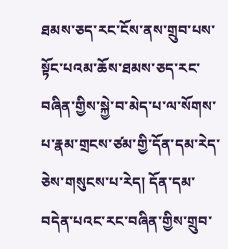ཐམས་ཅད་རང་ངོས་ནས་གྲུབ་པས་སྟོང་པའམ་ཆོས་ཐམས་ཅད་རང་བཞིན་གྱིས་སྐྱེ་བ་མེད་པ་ལ་སོགས་པ་རྣམ་གྲངས་ཙམ་གྱི་དོན་དམ་རེད་ཅེས་གསུངས་པ་རེད། དོན་དམ་བདེན་པའང་རང་བཞིན་གྱིས་གྲུབ་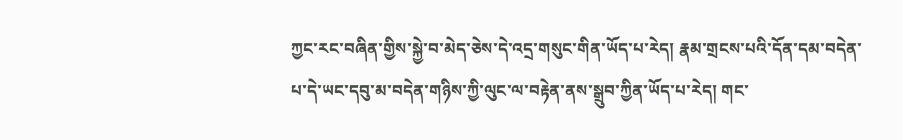ཀྱང་རང་བཞིན་གྱིས་སྐྱེ་བ་མེད་ཅེས་དེ་འདྲ་གསུང་གིན་ཡོད་པ་རེད། རྣམ་གྲངས་པའི་དོན་དམ་བདེན་པ་དེ་ཡང་དབུ་མ་བདེན་གཉིས་ཀྱི་ལུང་ལ་བརྟེན་ནས་སྒྲུབ་ཀྱིན་ཡོད་པ་རེད། གང་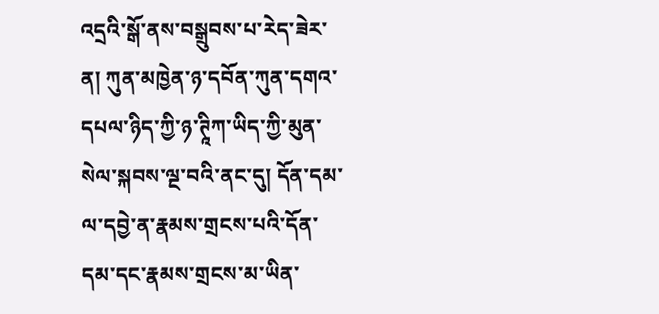འདྲའི་སྒོ་ནས་བསྒྲུབས་པ་རེད་ཟེར་ན། ཀུན་མཁྱེན་ཉ་དབོན་ཀུན་དགའ་དཔལ་ཉིད་ཀྱི་ཉ་ཊཱིཀ་ཡིད་ཀྱི་མུན་སེལ་སྐབས་ལྔ་བའི་ནང་དུ། དོན་དམ་ལ་དབྱེ་ན་རྣམས་གྲངས་པའི་དོན་དམ་དང་རྣམས་གྲངས་མ་ཡིན་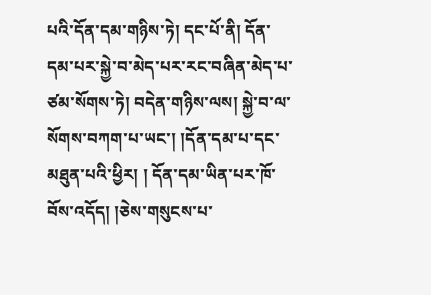པའི་དོན་དམ་གཉིས་ཏེ། དང་པོ་ནི། དོན་དམ་པར་སྐྱེ་བ་མེད་པར་རང་བཞིན་མེད་པ་ཙམ་སོགས་ཏེ། བདེན་གཉིས་ལས། སྐྱེ་བ་ལ་སོགས་བཀག་པ་ཡང་། །དོན་དམ་པ་དང་མཐུན་པའི་ཕྱིར། ། དོན་དམ་ཡིན་པར་ཁོ་བོས་འདོད། །ཅེས་གསུངས་པ་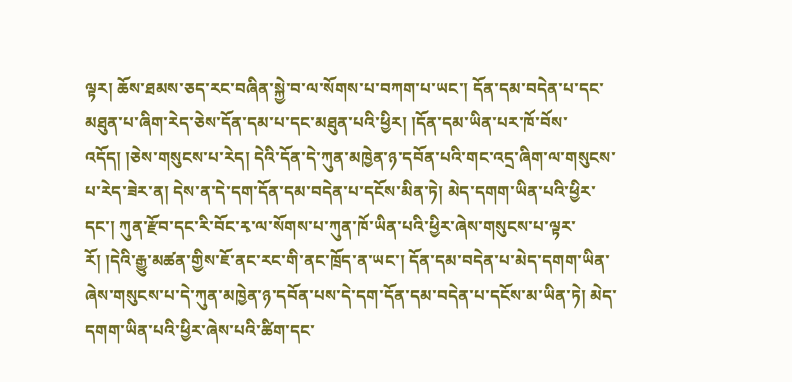ལྟར། ཆོས་ཐམས་ཅད་རང་བཞིན་སྐྱེ་བ་ལ་སོགས་པ་བཀག་པ་ཡང་། དོན་དམ་བདེན་པ་དང་མཐུན་པ་ཞིག་རེད་ཅེས་དོན་དམ་པ་དང་མཐུན་པའི་ཕྱིར། །དོན་དམ་ཡིན་པར་ཁོ་བོས་འདོད། །ཅེས་གསུངས་པ་རེད། དེའི་དོན་དེ་ཀུན་མཁྱེན་ཉ་དབོན་པའི་གང་འདྲ་ཞིག་ལ་གསུངས་པ་རེད་ཟེར་ན། དེས་ན་དེ་དག་དོན་དམ་བདེན་པ་དངོས་མིན་ཏེ། མེད་དགག་ཡིན་པའི་ཕྱིར་དང་། ཀུན་རྫོབ་དང་རི་བོང་རྭ་ལ་སོགས་པ་ཀུན་ཁོ་ཡིན་པའི་ཕྱིར་ཞེས་གསུངས་པ་ལྟར་རོ། །དེའི་རྒྱུ་མཚན་གྱིས་ཇོ་ནང་རང་གི་ནང་ཁྲོད་ན་ཡང་། དོན་དམ་བདེན་པ་མེད་དགག་ཡིན་ཞེས་གསུངས་པ་དེ་ཀུན་མཁྱེན་ཉ་དབོན་པས་དེ་དག་དོན་དམ་བདེན་པ་དངོས་མ་ཡིན་ཏེ། མེད་དགག་ཡིན་པའི་ཕྱིར་ཞེས་པའི་ཚིག་དང་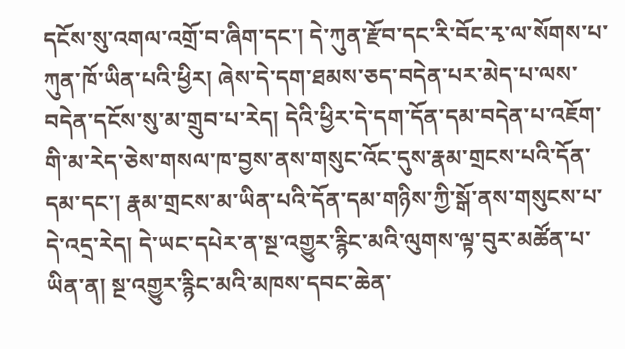དངོས་སུ་འགལ་འགྲོ་བ་ཞིག་དང་། དེ་ཀུན་རྫོབ་དང་རི་བོང་རྭ་ལ་སོགས་པ་ཀུན་ཁོ་ཡིན་པའི་ཕྱིར། ཞེས་དེ་དག་ཐམས་ཅད་བདེན་པར་མེད་པ་ལས་བདེན་དངོས་སུ་མ་གྲུབ་པ་རེད། དེའི་ཕྱིར་དེ་དག་དོན་དམ་བདེན་པ་འཇོག་གི་མ་རེད་ཅེས་གསལ་ཁ་བྱས་ནས་གསུང་འོང་དུས་རྣམ་གྲངས་པའི་དོན་དམ་དང་། རྣམ་གྲངས་མ་ཡིན་པའི་དོན་དམ་གཉིས་ཀྱི་སྒོ་ནས་གསུངས་པ་དེ་འདྲ་རེད། དེ་ཡང་དཔེར་ན་སྔ་འགྱུར་རྙིང་མའི་ལུགས་ལྟ་བུར་མཚོན་པ་ཡིན་ན། སྔ་འགྱུར་རྙིང་མའི་མཁས་དབང་ཆེན་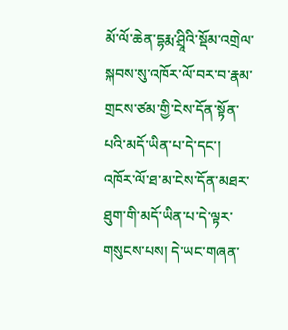མོ་ལོ་ཆེན་དྷརྨ་ཤྲཱིའི་སྡོམ་འགྲེལ་སྐབས་སུ་འཁོར་ལོ་བར་བ་རྣམ་གྲངས་ཙམ་གྱི་ངེས་དོན་སྟོན་པའི་མདོ་ཡིན་པ་དེ་དང་། འཁོར་ལོ་ཐ་མ་ངེས་དོན་མཐར་ཐུག་གི་མདོ་ཡིན་པ་དེ་ལྟར་གསུངས་པས། དེ་ཡང་གཞན་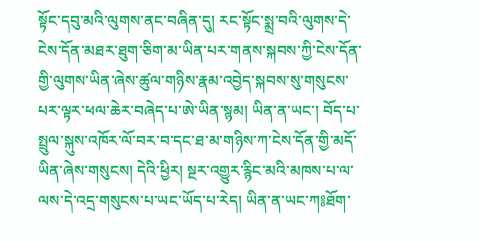སྟོང་དབུ་མའི་ལུགས་ནང་བཞིན་དུ། རང་སྟོང་སྨྲ་བའི་ལུགས་དེ་ངེས་དོན་མཐར་ཐུག་ཅིག་མ་ཡིན་པར་གནས་སྐབས་ཀྱི་ངེས་དོན་གྱི་ལུགས་ཡིན་ཞེས་ཚུལ་གཉིས་རྣམ་འབྱེད་སྐབས་སུ་གསུངས་པར་ལྟར་ཕལ་ཆེར་བཞེད་པ་ཨེ་ཡིན་སྙམ། ཡིན་ན་ཡང་། བོད་པ་སྤྲུལ་སྐུས་འཁོར་ལོ་བར་བ་དང་ཐ་མ་གཉིས་ཀ་ངེས་དོན་གྱི་མདོ་ཡིན་ཞེས་གསུངས། དེའི་ཕྱིར། སྔར་འགྱུར་རྙིང་མའི་མཁས་པ་ལ་ལས་དེ་འདྲ་གསུངས་པ་ཡང་ཡོད་པ་རེད། ཡིན་ན་ཡང་ཀ༔ཐོག་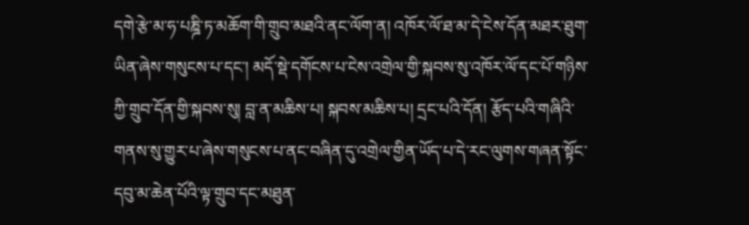དགེ་རྩེ་མ་ཧ་པཎྜི་ཏ་མཆོག་གི་གྲུབ་མཐའི་ནང་ལོག་ན། འཁོར་ལོ་ཐ་མ་དེ་ངེས་དོན་མཐར་ཐུག་ཡིན་ཞེས་གསུངས་པ་དང་། མདོ་སྡེ་དགོངས་པ་ངེས་འགྲེལ་གྱི་སྐབས་སུ་འཁོར་ལོ་དང་པོ་གཉིས་ཀྱི་གྲུབ་དོན་གྱི་སྐབས་སུ། བླ་ན་མཆིས་པ། སྐབས་མཆིས་པ། དྲང་པའི་དོན། རྩོད་པའི་གཞིའི་གནས་སུ་གྱུར་པ་ཞེས་གསུངས་པ་ནང་བཞིན་དུ་འགྲེལ་གྱིན་ཡོད་པ་དེ་རང་ལུགས་གཞན་སྟོང་དབུ་མ་ཆེན་པོའི་ལྟ་གྲུབ་དང་མཐུན་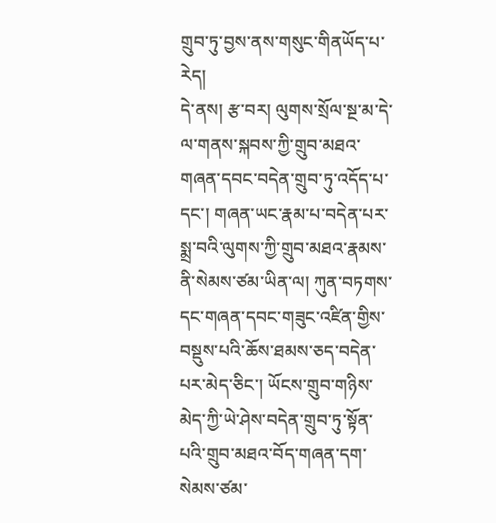གྲུབ་ཏུ་བྱས་ནས་གསུང་གིནཡོད་པ་རེད།
དེ་ནས། རྩ་བར། ལུགས་སྲོལ་སྔ་མ་དེ་ལ་གནས་སྐབས་ཀྱི་གྲུབ་མཐའ་གཞན་དབང་བདེན་གྲུབ་ཏུ་འདོད་པ་དང་། གཞན་ཡང་རྣམ་པ་བདེན་པར་སྨྲ་བའི་ལུགས་ཀྱི་གྲུབ་མཐའ་རྣམས་ནི་སེམས་ཙམ་ཡིན་ལ། ཀུན་བཏགས་དང་གཞན་དབང་གཟུང་འཛིན་གྱིས་བསྡུས་པའི་ཆོས་ཐམས་ཅད་བདེན་པར་མེད་ཅིང་། ཡོངས་གྲུབ་གཉིས་མེད་ཀྱི་ཡེ་ཤེས་བདེན་གྲུབ་ཏུ་སྟོན་པའི་གྲུབ་མཐའ་བོད་གཞན་དག་སེམས་ཙམ་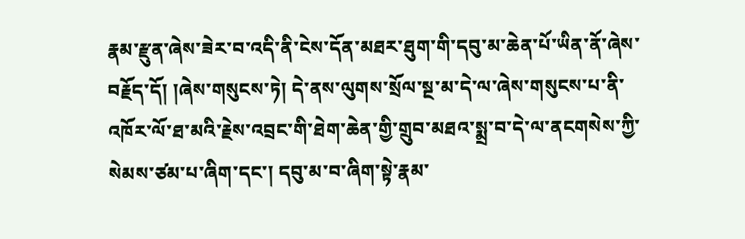རྣམ་རྫུན་ཞེས་ཟེར་བ་འདི་ནི་ངེས་དོན་མཐར་ཐུག་གི་དབུ་མ་ཆེན་པོ་ཡིན་ནོ་ཞེས་བརྗོད་དོ། །ཞེས་གསུངས་ཏེ། དེ་ནས་ལུགས་སྲོལ་སྔ་མ་དེ་ལ་ཞེས་གསུངས་པ་ནི་འཁོར་ལོ་ཐ་མའི་རྗེས་འབྲང་གི་ཐེག་ཆེན་གྱི་གྲུབ་མཐའ་སྨྲ་བ་དེ་ལ་ནངགསེས་ཀྱི་སེམས་ཙམ་པ་ཞིག་དང་། དབུ་མ་བ་ཞིག་སྟེ་རྣམ་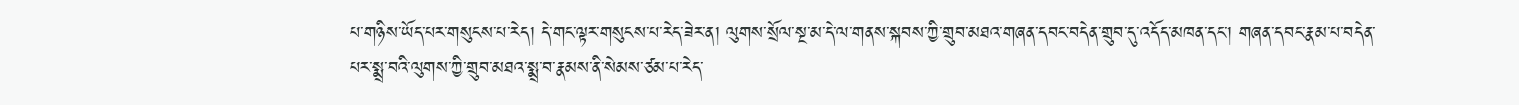པ་གཉིས་ཡོད་པར་གསུངས་པ་རེད། དེ་གང་ལྟར་གསུངས་པ་རེད་ཟེར་ན། ལུགས་སྲོལ་སྔ་མ་དེ་ལ་གནས་སྐབས་ཀྱི་གྲུབ་མཐའ་གཞན་དབང་བདེན་གྲུབ་དུ་འདོད་མཁན་དང་། གཞན་དབང་རྣམ་པ་བདེན་པར་སྨྲ་བའི་ལུགས་ཀྱི་གྲུབ་མཐའ་སྨྲ་བ་རྣམས་ནི་སེམས་ཙམ་པ་རེད་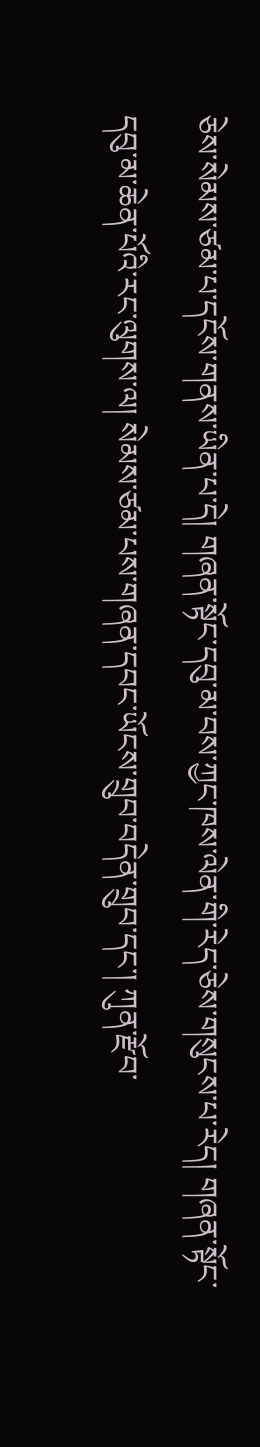ཅེས་སེམས་ཙམ་པ་དངོས་གནས་ཡིན་པ་དེ། གཞན་སྟོང་དབུ་མ་བས་ཀྱང་ཁས་ལེན་གི་རེད་ཅེས་གསུངས་པ་རེད། གཞན་སྟོང་དབུ་མ་ཆེན་པོའི་རང་ལུགས་ལ། སེམས་ཙམ་པས་གཞན་དབང་ཡོངས་གྲུབ་བདེན་གྲུབ་དང་། ཀུན་རྫོབ་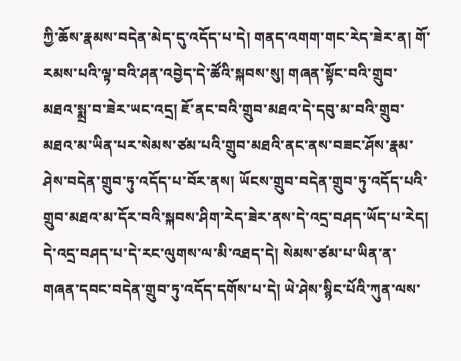ཀྱི་ཆོས་རྣམས་བདེན་མེད་དུ་འདོད་པ་དེ། གནད་འགག་གང་རེད་ཟེར་ན། གོ་རམས་པའི་ལྟ་བའི་ཤན་འབྱེད་དེ་ཚོའི་སྐབས་སུ། གཞན་སྟོང་བའི་གྲུབ་མཐའ་སྨྲ་བ་ཟེར་ཡང་འདྲ། ཇོ་ནང་བའི་གྲུབ་མཐའ་དེ་དབུ་མ་བའི་གྲུབ་མཐའ་མ་ཡིན་པར་སེམས་ཙམ་པའི་གྲུབ་མཐའི་ནང་ནས་བཟང་ཤོས་རྣམ་ཤེས་བདེན་གྲུབ་ཏུ་འདོད་པ་བོར་ནས། ཡོངས་གྲུབ་བདེན་གྲུབ་ཏུ་འདོད་པའི་གྲུབ་མཐའ་མ་དོར་བའི་སྐབས་ཤིག་རེད་ཟེར་ནས་དེ་འདྲ་བཤད་ཡོད་པ་རེད། དེ་འདྲ་བཤད་པ་དེ་རང་ལུགས་ལ་མི་འཐད་དེ། སེམས་ཙམ་པ་ཡིན་ན་གཞན་དབང་བདེན་གྲུབ་ཏུ་འདོད་དགོས་པ་དེ། ཡེ་ཤེས་སྙིང་པོའི་ཀུན་ལས་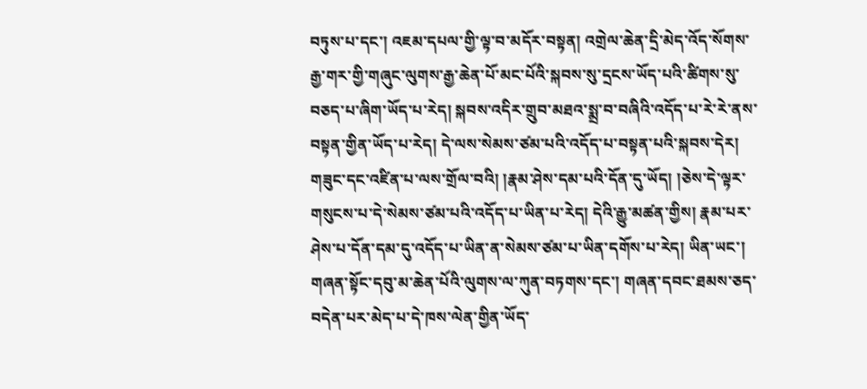བཏུས་པ་དང་། འཇམ་དཔལ་གྱི་ལྟ་བ་མདོར་བསྟན། འགྲེལ་ཆེན་དྲི་མེད་འོད་སོགས་རྒྱ་གར་གྱི་གཞུང་ལུགས་རྒྱ་ཆེན་པོ་མང་པོའི་སྐབས་སུ་དྲངས་ཡོད་པའི་ཚིགས་སུ་བཅད་པ་ཞིག་ཡོད་པ་རེད། སྐབས་འདིར་གྲུབ་མཐའ་སྨྲ་བ་བཞིའི་འདོད་པ་རེ་རེ་ནས་བསྟན་གྱིན་ཡོད་པ་རེད། དེ་ལས་སེམས་ཙམ་པའི་འདོད་པ་བསྟན་པའི་སྐབས་དེར། གཟུང་དང་འཛིན་པ་ལས་གྲོལ་བའི། །རྣམ་ཤེས་དམ་པའི་དོན་དུ་ཡོད། །ཅེས་དེ་ལྟར་གསུངས་པ་དེ་སེམས་ཙམ་པའི་འདོད་པ་ཡིན་པ་རེད། དེའི་རྒྱུ་མཚན་གྱིས། རྣམ་པར་ཤེས་པ་དོན་དམ་དུ་འདོད་པ་ཡིན་ན་སེམས་ཙམ་པ་ཡིན་དགོས་པ་རེད། ཡིན་ཡང་། གཞན་སྟོང་དབུ་མ་ཆེན་པོའི་ལུགས་ལ་ཀུན་བཏགས་དང་། གཞན་དབང་ཐམས་ཅད་བདེན་པར་མེད་པ་དེ་ཁས་ལེན་གྱིན་ཡོད་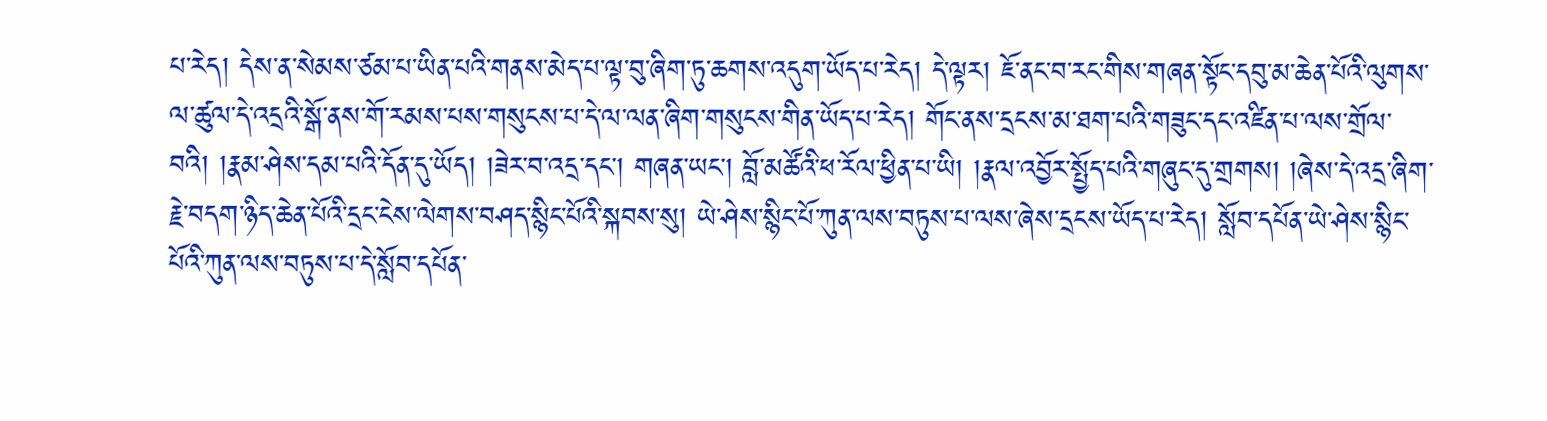པ་རེད། དེས་ན་སེམས་ཙམ་པ་ཡིན་པའི་གནས་མེད་པ་ལྟ་བུ་ཞིག་ཏུ་ཆགས་འདུག་ཡོད་པ་རེད། དེ་ལྟར། ཇོ་ནང་བ་རང་གིས་གཞན་སྟོང་དབུ་མ་ཆེན་པོའི་ལུགས་ལ་ཚུལ་དེ་འདྲའི་སྒོ་ནས་གོ་རམས་པས་གསུངས་པ་དེ་ལ་ལན་ཞིག་གསུངས་གིན་ཡོད་པ་རེད། གོང་ནས་དྲངས་མ་ཐག་པའི་གཟུང་དང་འཛིན་པ་ལས་གྲོལ་བའི། །རྣམ་ཤེས་དམ་པའི་དོན་དུ་ཡོད། །ཟེར་བ་འདྲ་དང་། གཞན་ཡང་། བློ་མཚོའི་ཕ་རོལ་ཕྱིན་པ་ཡི། །རྣལ་འབྱོར་སྤྱོད་པའི་གཞུང་དུ་གྲགས། །ཞེས་དེ་འདྲ་ཞིག་རྗེ་བདག་ཉིད་ཆེན་པོའི་དྲང་ངེས་ལེགས་བཤད་སྙིང་པོའི་སྐབས་སུ། ཡེ་ཤེས་སྙིང་པོ་ཀུན་ལས་བཏུས་པ་ལས་ཞེས་དྲངས་ཡོད་པ་རེད། སློབ་དཔོན་ཡེ་ཤེས་སྙིང་པོའི་ཀུན་ལས་བཏུས་པ་དེ་སློབ་དཔོན་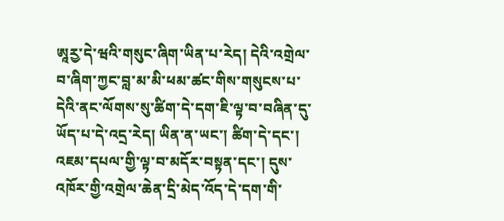ཨཱརྱ་དེ་ཝའི་གསུང་ཞིག་ཡིན་པ་རེད། དེའི་འགྲེལ་བ་ཞིག་ཀྱང་བླ་མ་མི་ཕམ་ཚང་གིས་གསུངས་པ་དེའི་ནང་ལོགས་སུ་ཚིག་དེ་དག་ཇི་ལྟ་བ་བཞིན་དུ་ཡོད་པ་དེ་འདྲ་རེད། ཡིན་ན་ཡང་། ཚིག་དེ་དང་། འཇམ་དཔལ་གྱི་ལྟ་བ་མདོར་བསྟན་དང་། དུས་འཁོར་གྱི་འགྲེལ་ཆེན་དྲི་མེད་འོད་དེ་དག་གི་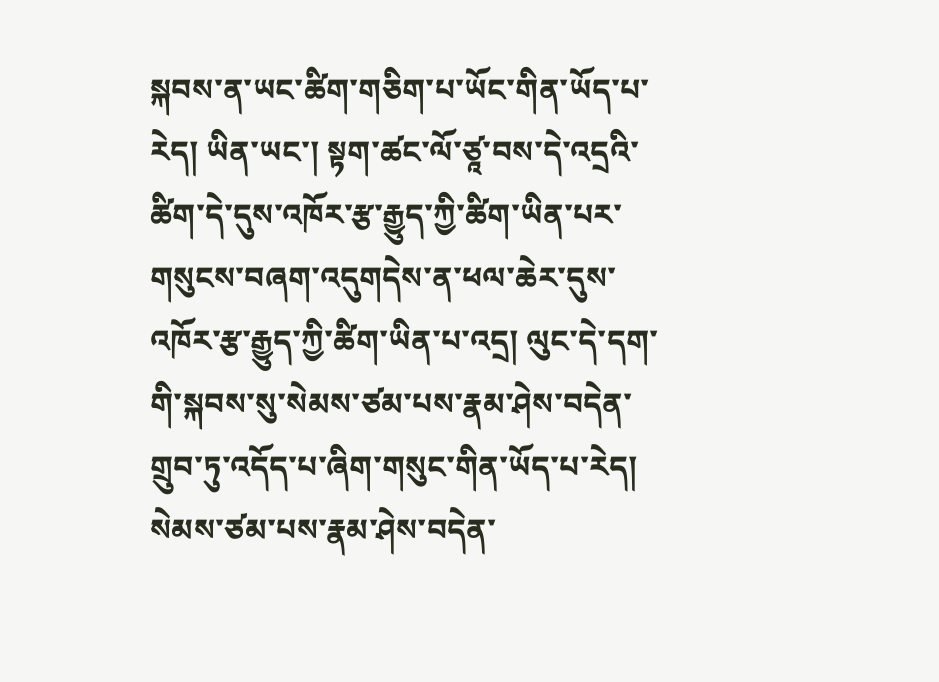སྐབས་ན་ཡང་ཚིག་གཅིག་པ་ཡོང་གིན་ཡོད་པ་རེད། ཡིན་ཡང་། སྟག་ཚང་ལོ་ཙཱ་བས་དེ་འདྲའི་ཚིག་དེ་དུས་འཁོར་རྩ་རྒྱུད་ཀྱི་ཚིག་ཡིན་པར་གསུངས་བཞག་འདུགདེས་ན་ཕལ་ཆེར་དུས་འཁོར་རྩ་རྒྱུད་ཀྱི་ཚིག་ཡིན་པ་འདྲ། ལུང་དེ་དག་གི་སྐབས་སུ་སེམས་ཙམ་པས་རྣམ་ཤེས་བདེན་གྲུབ་ཏུ་འདོད་པ་ཞིག་གསུང་གིན་ཡོད་པ་རེད། སེམས་ཙམ་པས་རྣམ་ཤེས་བདེན་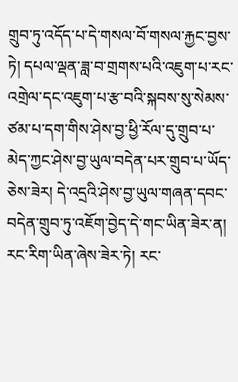གྲུབ་ཏུ་འདོད་པ་དེ་གསལ་བོ་གསལ་རྐྱང་བྱས་ཏེ། དཔལ་ལྡན་ཟླ་བ་གྲགས་པའི་འཇུག་པ་རང་འགྲེལ་དང་འཇུག་པ་རྩ་བའི་སྐབས་སུ་སེམས་ཙམ་པ་དག་གིས་ཤེས་བྱ་ཕྱི་རོལ་དུ་གྲུབ་པ་མེད་ཀྱང་ཤེས་བྱ་ཡུལ་བདེན་པར་གྲུབ་པ་ཡོད་ཅེས་ཟེར། དེ་འདྲའི་ཤེས་བྱ་ཡུལ་གཞན་དབང་བདེན་གྲུབ་ཏུ་འཇོག་བྱེད་དེ་གང་ཡིན་ཟེར་ན། རང་རིག་ཡིན་ཞེས་ཟེར་ཏེ། རང་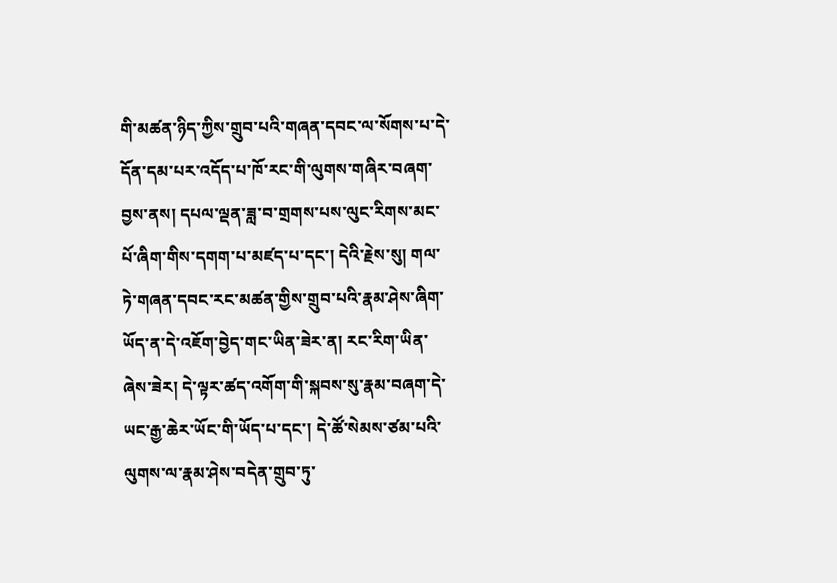གི་མཚན་ཉིད་ཀྱིས་གྲུབ་པའི་གཞན་དབང་ལ་སོགས་པ་དེ་དོན་དམ་པར་འདོད་པ་ཁོ་རང་གི་ལུགས་གཞིར་བཞག་བྱས་ནས། དཔལ་ལྡན་ཟླ་བ་གྲགས་པས་ལུང་རིགས་མང་པོ་ཞིག་གིས་དགག་པ་མཛད་པ་དང་། དེའི་རྗེས་སུ། གལ་ཏེ་གཞན་དབང་རང་མཚན་གྱིས་གྲུབ་པའི་རྣམ་ཤེས་ཞིག་ཡོད་ན་དེ་འཇོག་བྱེད་གང་ཡིན་ཟེར་ན། རང་རིག་ཡིན་ཞེས་ཟེར། དེ་ལྟར་ཚད་འགོག་གི་སྐབས་སུ་རྣམ་བཞག་དེ་ཡང་རྒྱ་ཆེར་ཡོང་གི་ཡོད་པ་དང་། དེ་ཚོ་སེམས་ཙམ་པའི་ལུགས་ལ་རྣམ་ཤེས་བདེན་གྲུབ་ཏུ་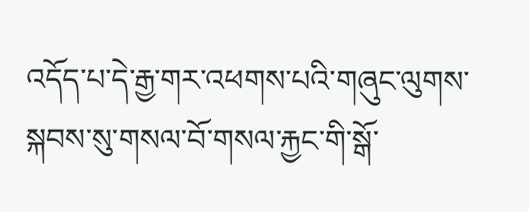འདོད་པ་དེ་རྒྱ་གར་འཕགས་པའི་གཞུང་ལུགས་སྐབས་སུ་གསལ་བོ་གསལ་རྐྱང་གི་སྒོ་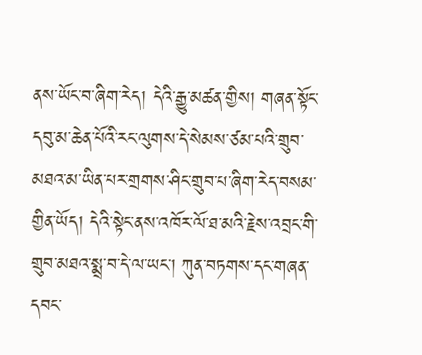ནས་ཡོང་བ་ཞིག་རེད། དེའི་རྒྱུ་མཚན་གྱིས། གཞན་སྟོང་དབུ་མ་ཆེན་པོའི་རང་ལུགས་དེ་སེམས་ཙམ་པའི་གྲུབ་མཐའ་མ་ཡིན་པར་གྲགས་ཤིང་གྲུབ་པ་ཞིག་རེད་བསམ་གྱིན་ཡོད། དེའི་སྟེང་ནས་འཁོར་ལོ་ཐ་མའི་རྗེས་འབྲང་གི་གྲུབ་མཐའ་སྨྲ་བ་དེ་ལ་ཡང་། ཀུན་བཏགས་དང་གཞན་དབང་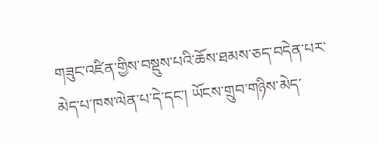གཟུང་འཛིན་གྱིས་བསྡུས་པའི་ཆོས་ཐམས་ཅད་བདེན་པར་མེད་པ་ཁས་ལེན་པ་དེ་དང་། ཡོངས་གྲུབ་གཉིས་མེད་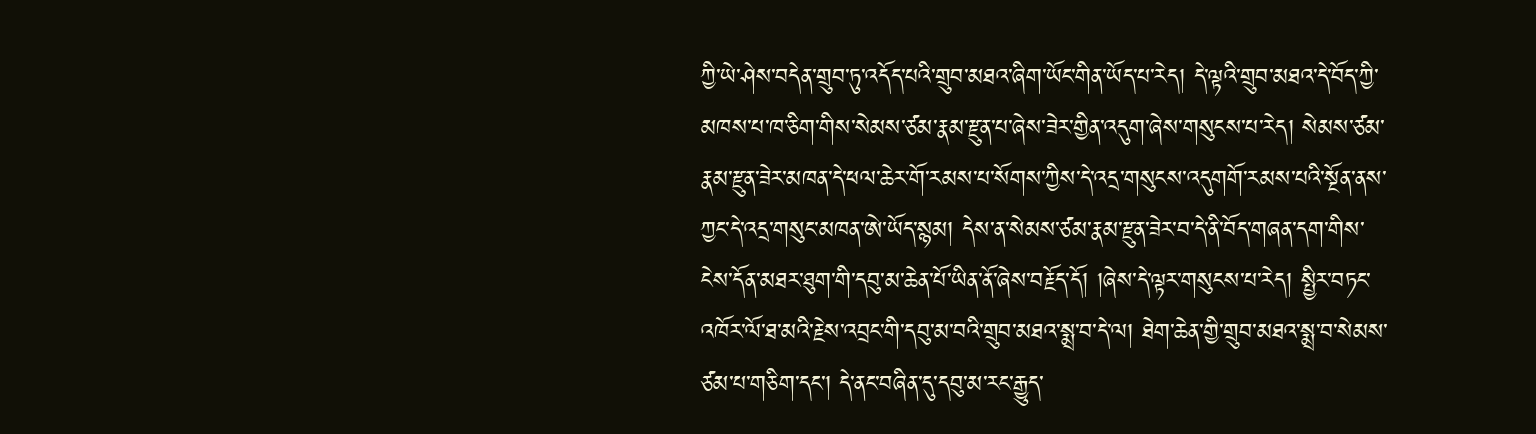ཀྱི་ཡེ་ཤེས་བདེན་གྲུབ་ཏུ་འདོད་པའི་གྲུབ་མཐའ་ཞིག་ཡོང་གིན་ཡོད་པ་རེད། དེ་ལྟའི་གྲུབ་མཐའ་དེ་བོད་ཀྱི་མཁས་པ་ཁ་ཅིག་གིས་སེམས་ཙམ་རྣམ་རྫུན་པ་ཞེས་ཟེར་གྱིན་འདུག་ཞེས་གསུངས་པ་རེད། སེམས་ཙམ་རྣམ་རྫུན་ཟེར་མཁན་དེ་ཕལ་ཆེར་གོ་རམས་པ་སོགས་ཀྱིས་དེ་འདྲ་གསུངས་འདུགགོ་རམས་པའི་སྔོན་ནས་ཀྱང་དེ་འདྲ་གསུང་མཁན་ཨེ་ཡོད་སྙམ། དེས་ན་སེམས་ཙམ་རྣམ་རྫུན་ཟེར་བ་དེ་ནི་བོད་གཞན་དག་གིས་ངེས་དོན་མཐར་ཐུག་གི་དབུ་མ་ཆེན་པོ་ཡིན་ནོ་ཞེས་བརྗོད་དོ། །ཞེས་དེ་ལྟར་གསུངས་པ་རེད། སྤྱིར་བཏང་འཁོར་ལོ་ཐ་མའི་རྗེས་འབྲང་གི་དབུ་མ་བའི་གྲུབ་མཐའ་སྨྲ་བ་དེ་ལ། ཐེག་ཆེན་གྱི་གྲུབ་མཐའ་སྨྲ་བ་སེམས་ཙམ་པ་གཅིག་དང་། དེ་ནང་བཞིན་དུ་དབུ་མ་རང་རྒྱུད་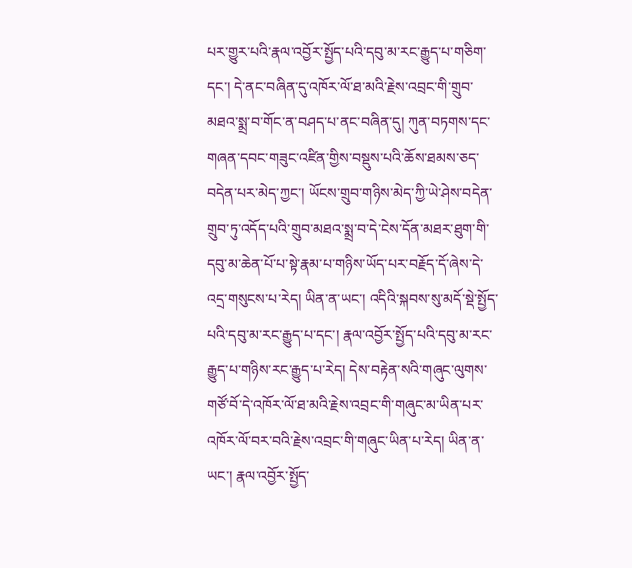པར་གྱུར་པའི་རྣལ་འབྱོར་སྤྱོད་པའི་དབུ་མ་རང་རྒྱུད་པ་གཅིག་དང་། དེ་ནང་བཞིན་དུ་འཁོར་ལོ་ཐ་མའི་རྗེས་འབྲང་གི་གྲུབ་མཐའ་སྨྲ་བ་གོང་ན་བཤད་པ་ནང་བཞིན་དུ། ཀུན་བཏགས་དང་གཞན་དབང་གཟུང་འཛིན་གྱིས་བསྡུས་པའི་ཆོས་ཐམས་ཅད་བདེན་པར་མེད་ཀྱང་། ཡོངས་གྲུབ་གཉིས་མེད་ཀྱི་ཡེ་ཤེས་བདེན་གྲུབ་ཏུ་འདོད་པའི་གྲུབ་མཐའ་སྨྲ་བ་དེ་ངེས་དོན་མཐར་ཐུག་གི་དབུ་མ་ཆེན་པོ་པ་སྟེ་རྣམ་པ་གཉིས་ཡོད་པར་བརྗོད་དོ་ཞེས་དེ་འདྲ་གསུངས་པ་རེད། ཡིན་ན་ཡང་། འདིའི་སྐབས་སུ་མདོ་སྡེ་སྤྱོད་པའི་དབུ་མ་རང་རྒྱུད་པ་དང་། རྣལ་འབྱོར་སྤྱོད་པའི་དབུ་མ་རང་རྒྱུད་པ་གཉིས་རང་རྒྱུད་པ་རེད། དེས་བརྟེན་སའི་གཞུང་ལུགས་གཙོ་བོ་དེ་འཁོར་ལོ་ཐ་མའི་རྗེས་འབྲང་གི་གཞུང་མ་ཡིན་པར་འཁོར་ལོ་བར་བའི་རྗེས་འབྲང་གི་གཞུང་ཡིན་པ་རེད། ཡིན་ན་ཡང་། རྣལ་འབྱོར་སྤྱོད་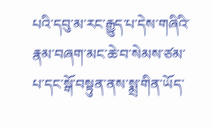པའི་དབུ་མ་རང་རྒྱུད་པ་དེས་གཞིའི་རྣམ་བཞག་མང་ཆེ་བ་སེམས་ཙམ་པ་དང་སྒོ་བསྟུན་ནས་སྨྲ་གིན་ཡོད་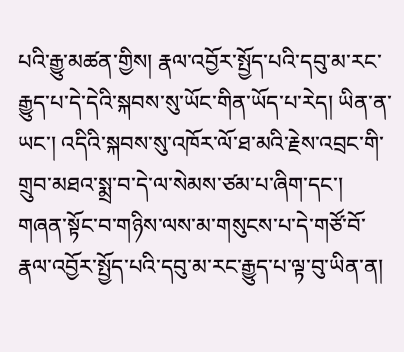པའི་རྒྱུ་མཚན་གྱིས། རྣལ་འབྱོར་སྤྱོད་པའི་དབུ་མ་རང་རྒྱུད་པ་དེ་དེའི་སྐབས་སུ་ཡོང་གིན་ཡོད་པ་རེད། ཡིན་ན་ཡང་། འདིའི་སྐབས་སུ་འཁོར་ལོ་ཐ་མའི་རྗེས་འབྲང་གི་གྲུབ་མཐའ་སྨྲ་བ་དེ་ལ་སེམས་ཙམ་པ་ཞིག་དང་། གཞན་སྟོང་བ་གཉིས་ལས་མ་གསུངས་པ་དེ་གཙོ་བོ་རྣལ་འབྱོར་སྤྱོད་པའི་དབུ་མ་རང་རྒྱུད་པ་ལྟ་བུ་ཡིན་ན།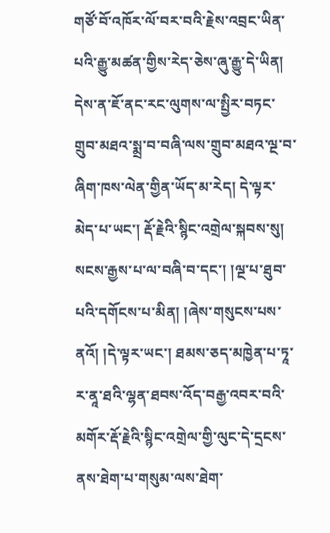གཙོ་བོ་འཁོར་ལོ་བར་བའི་རྗེས་འབྲང་ཡིན་པའི་རྒྱུ་མཚན་གྱིས་རེད་ཅེས་ཞུ་རྒྱུ་དེ་ཡིན། དེས་ན་ཇོ་ནང་རང་ལུགས་ལ་སྤྱིར་བཏང་གྲུབ་མཐའ་སྨྲ་བ་བཞི་ལས་གྲུབ་མཐའ་ལྔ་བ་ཞིག་ཁས་ལེན་གྱིན་ཡོད་མ་རེད། དེ་ལྟར་མེད་པ་ཡང་། རྡོ་རྗེའི་སྙིང་འགྲེལ་སྐབས་སུ། སངས་རྒྱས་པ་ལ་བཞི་བ་དང་། །ལྔ་པ་ཐུབ་པའི་དགོངས་པ་མིན། །ཞེས་གསུངས་པས་ནའོ། །དེ་ལྟར་ཡང་། ཐམས་ཅད་མཁྱེན་པ་ཏཱ་ར་ནཱ་ཐའི་ལྷན་ཐབས་འོད་བརྒྱ་འབར་བའི་མགོར་རྡོ་རྗེའི་སྙིང་འགྲེལ་གྱི་ལུང་དེ་དྲངས་ནས་ཐེག་པ་གསུམ་ལས་ཐེག་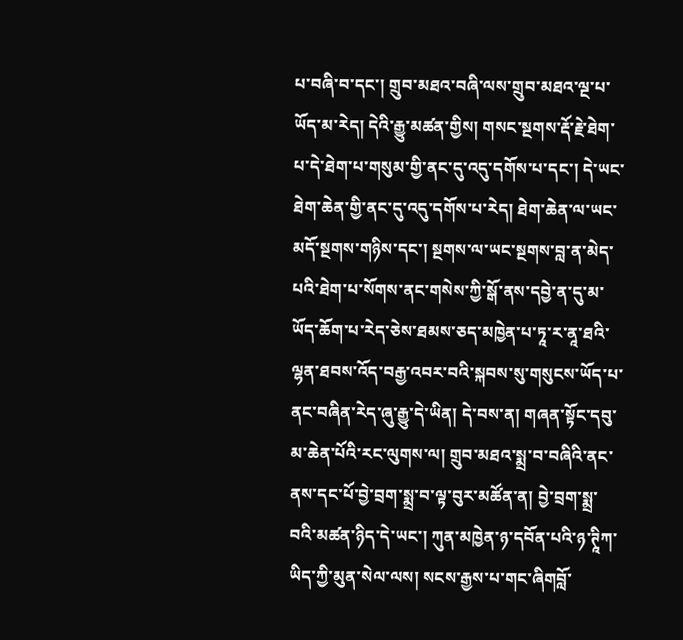པ་བཞི་བ་དང་། གྲུབ་མཐའ་བཞི་ལས་གྲུབ་མཐའ་ལྔ་པ་ཡོད་མ་རེད། དེའི་རྒྱུ་མཚན་གྱིས། གསང་སྔགས་རྡོ་རྗེ་ཐེག་པ་དེ་ཐེག་པ་གསུམ་གྱི་ནང་དུ་འདུ་དགོས་པ་དང་། དེ་ཡང་ཐེག་ཆེན་གྱི་ནང་དུ་འདུ་དགོས་པ་རེད། ཐེག་ཆེན་ལ་ཡང་མདོ་སྔགས་གཉིས་དང་། སྔགས་ལ་ཡང་སྔགས་བླ་ན་མེད་པའི་ཐེག་པ་སོགས་ནང་གསེས་ཀྱི་སྒོ་ནས་དབྱེ་ན་དུ་མ་ཡོད་ཆོག་པ་རེད་ཅེས་ཐམས་ཅད་མཁྱེན་པ་ཏཱ་ར་ནཱ་ཐའི་ལྷན་ཐབས་འོད་བརྒྱ་འབར་བའི་སྐབས་སུ་གསུངས་ཡོད་པ་ནང་བཞིན་རེད་ཞུ་རྒྱུ་དེ་ཡིན། དེ་བས་ན། གཞན་སྟོང་དབུ་མ་ཆེན་པོའི་རང་ལུགས་ལ། གྲུབ་མཐའ་སྨྲ་བ་བཞིའི་ནང་ནས་དང་པོ་བྱེ་བྲག་སྨྲ་བ་ལྟ་བུར་མཚོན་ན། བྱེ་བྲག་སྨྲ་བའི་མཚན་ཉིད་དེ་ཡང་། ཀུན་མཁྱེན་ཉ་དབོན་པའི་ཉ་ཊཱིཀ་ཡིད་ཀྱི་མུན་སེལ་ལས། སངས་རྒྱས་པ་གང་ཞིགབློ་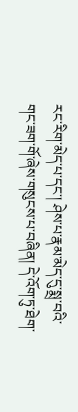རང་རིག་མེད་པ་དང་། ཤེས་པ་རྣམ་མེད་དུ་སྨྲ་བའི་གང་ཟག་གོ་ཞེས་གསུངས་པ་བཞིན། དེ་འོག་ཏུ་ཐེག་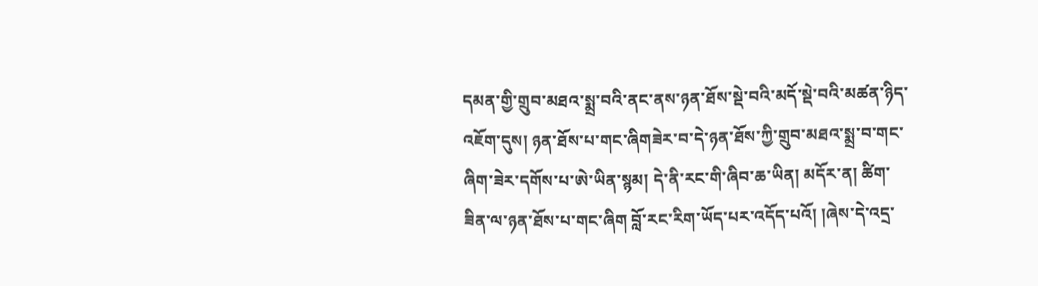དམན་གྱི་གྲུབ་མཐའ་སྨྲ་བའི་ནང་ནས་ཉན་ཐོས་སྡེ་བའི་མདོ་སྡེ་བའི་མཚན་ཉིད་འཇོག་དུས། ཉན་ཐོས་པ་གང་ཞིགཟེར་བ་དེ་ཉན་ཐོས་ཀྱི་གྲུབ་མཐའ་སྨྲ་བ་གང་ཞིག་ཟེར་དགོས་པ་ཨེ་ཡིན་སྙམ། དེ་ནི་རང་གི་ཞིབ་ཆ་ཡིན། མདོར་ན། ཚིག་ཟིན་ལ་ཉན་ཐོས་པ་གང་ཞིག བློ་རང་རིག་ཡོད་པར་འདོད་པའོ། །ཞེས་དེ་འདྲ་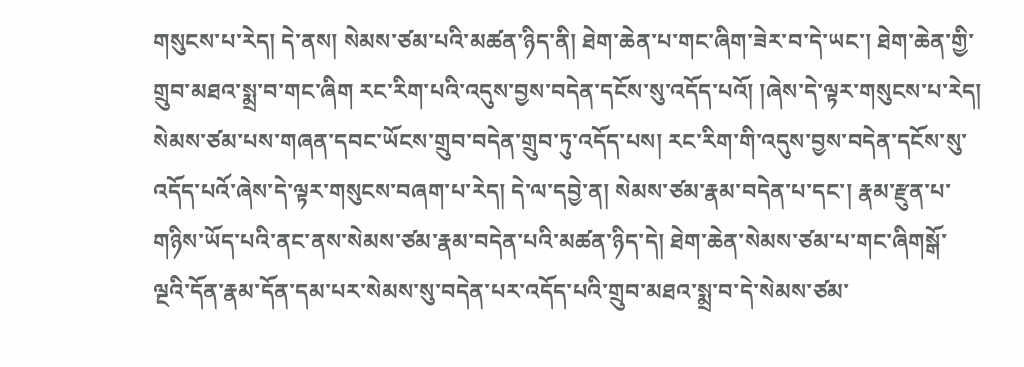གསུངས་པ་རེད། དེ་ནས། སེམས་ཙམ་པའི་མཚན་ཉིད་ནི། ཐེག་ཆེན་པ་གང་ཞིག་ཟེར་བ་དེ་ཡང་། ཐེག་ཆེན་གྱི་གྲུབ་མཐའ་སྨྲ་བ་གང་ཞིག རང་རིག་པའི་འདུས་བྱས་བདེན་དངོས་སུ་འདོད་པའོ། །ཞེས་དེ་ལྟར་གསུངས་པ་རེད། སེམས་ཙམ་པས་གཞན་དབང་ཡོངས་གྲུབ་བདེན་གྲུབ་ཏུ་འདོད་པས། རང་རིག་གི་འདུས་བྱས་བདེན་དངོས་སུ་འདོད་པའོ་ཞེས་དེ་ལྟར་གསུངས་བཞག་པ་རེད། དེ་ལ་དབྱེ་ན། སེམས་ཙམ་རྣམ་བདེན་པ་དང་། རྣམ་རྫུན་པ་གཉིས་ཡོད་པའི་ནང་ནས་སེམས་ཙམ་རྣམ་བདེན་པའི་མཚན་ཉིད་དེ། ཐེག་ཆེན་སེམས་ཙམ་པ་གང་ཞིགསྒོ་ལྔའི་དོན་རྣམ་དོན་དམ་པར་སེམས་སུ་བདེན་པར་འདོད་པའི་གྲུབ་མཐའ་སྨྲ་བ་དེ་སེམས་ཙམ་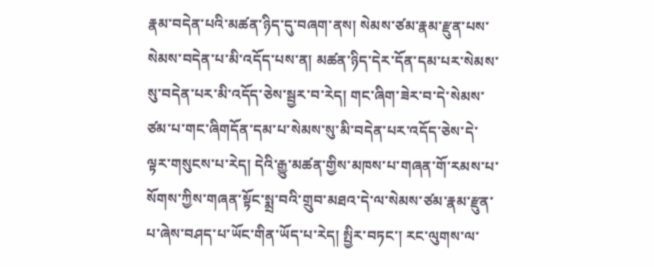རྣམ་བདེན་པའི་མཚན་ཉིད་དུ་བཞག་ནས། སེམས་ཙམ་རྣམ་རྫུན་པས་སེམས་བདེན་པ་མི་འདོད་པས་ན། མཚན་ཉིད་དེར་དོན་དམ་པར་སེམས་སུ་བདེན་པར་མི་འདོད་ཅེས་སྦྱར་བ་རེད། གང་ཞིག་ཟེར་བ་དེ་སེམས་ཙམ་པ་གང་ཞིགདོན་དམ་པ་སེམས་སུ་མི་བདེན་པར་འདོད་ཅེས་དེ་ལྟར་གསུངས་པ་རེད། དེའི་རྒྱུ་མཚན་གྱིས་མཁས་པ་གཞན་གོ་རམས་པ་སོགས་ཀྱིས་གཞན་སྟོང་སྨྲ་བའི་གྲུབ་མཐའ་དེ་ལ་སེམས་ཙམ་རྣམ་རྫུན་པ་ཞེས་བཤད་པ་ཡོང་གིན་ཡོད་པ་རེད། སྤྱིར་བཏང་། རང་ལུགས་ལ་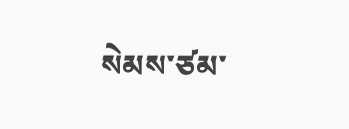སེམས་ཙམ་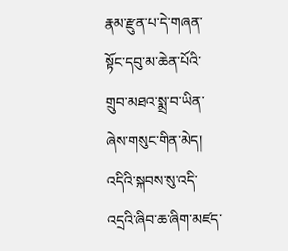རྣམ་རྫུན་པ་དེ་གཞན་སྟོང་དབུ་མ་ཆེན་པོའི་གྲུབ་མཐའ་སྨྲ་བ་ཡིན་ཞེས་གསུང་གིན་མེད། འདིའི་སྐབས་སུ་འདི་འདྲའི་ཞིབ་ཆ་ཞིག་མཛད་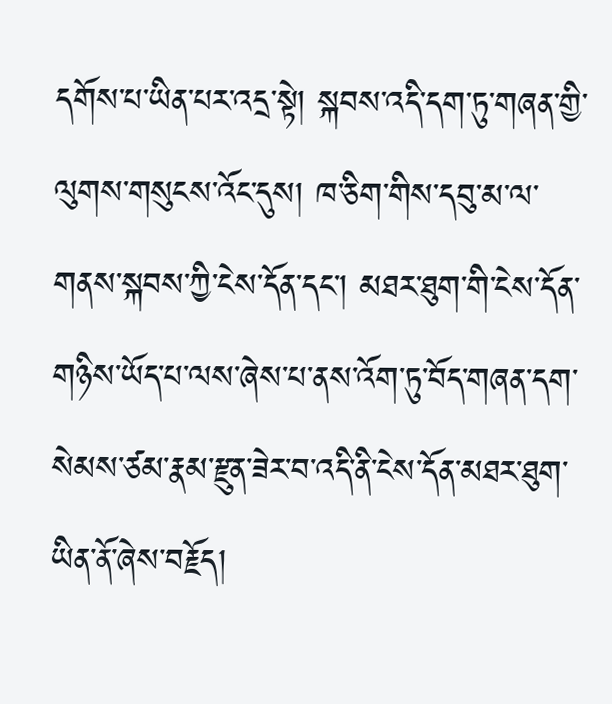དགོས་པ་ཡིན་པར་འདྲ་སྟེ། སྐབས་འདི་དག་ཏུ་གཞན་གྱི་ལུགས་གསུངས་འོང་དུས། ཁ་ཅིག་གིས་དབུ་མ་ལ་གནས་སྐབས་ཀྱི་ངེས་དོན་དང་། མཐར་ཐུག་གི་ངེས་དོན་གཉིས་ཡོད་པ་ལས་ཞེས་པ་ནས་འོག་ཏུ་བོད་གཞན་དག་སེམས་ཙམ་རྣམ་རྫུན་ཟེར་བ་འདི་ནི་ངེས་དོན་མཐར་ཐུག་ཡིན་ནོ་ཞེས་བརྗོད།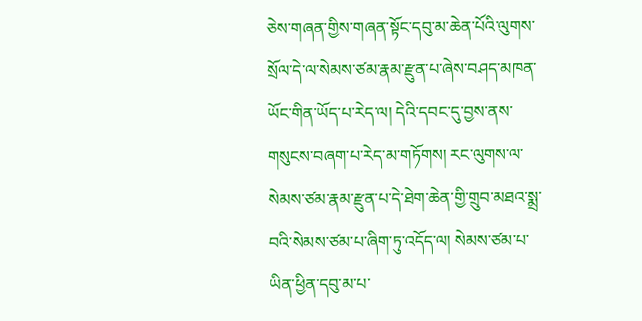ཅེས་གཞན་གྱིས་གཞན་སྟོང་དབུ་མ་ཆེན་པོའི་ལུགས་སྲོལ་དེ་ལ་སེམས་ཙམ་རྣམ་རྫུན་པ་ཞེས་བཤད་མཁན་ཡོང་གིན་ཡོད་པ་རེད་ལ། དེའི་དབང་དུ་བྱས་ནས་གསུངས་བཞག་པ་རེད་མ་གཏོགས། རང་ལུགས་ལ་སེམས་ཙམ་རྣམ་རྫུན་པ་དེ་ཐེག་ཆེན་གྱི་གྲུབ་མཐའ་སྨྲ་བའི་སེམས་ཙམ་པ་ཞིག་ཏུ་འདོད་ལ། སེམས་ཙམ་པ་ཡིན་ཕྱིན་དབུ་མ་པ་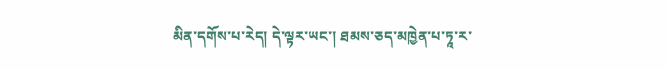མིན་དགོས་པ་རེད། དེ་ལྟར་ཡང་། ཐམས་ཅད་མཁྱེན་པ་ཏཱ་ར་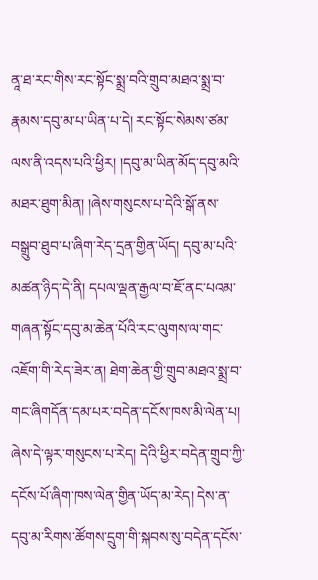ནཱ་ཐ་རང་གིས་རང་སྟོང་སྨྲ་བའི་གྲུབ་མཐའ་སྨྲ་བ་རྣམས་དབུ་མ་པ་ཡིན་པ་དེ། རང་སྟོང་སེམས་ཙམ་ལས་ནི་འདས་པའི་ཕྱིར། །དབུ་མ་ཡིན་མོད་དབུ་མའི་མཐར་ཐུག་མིན། །ཞེས་གསུངས་པ་དེའི་སྒོ་ནས་བསྒྲུབ་ཐུབ་པ་ཞིག་རེད་དྲན་གྱིན་ཡོད། དབུ་མ་པའི་མཚན་ཉིད་དེ་ནི། དཔལ་ལྡན་རྒྱལ་བ་ཇོ་ནང་པའམ་གཞན་སྟོང་དབུ་མ་ཆེན་པོའི་རང་ལུགས་ལ་གང་འཇོག་གི་རེད་ཟེར་ན། ཐེག་ཆེན་གྱི་གྲུབ་མཐའ་སྨྲ་བ་གང་ཞིགདོན་དམ་པར་བདེན་དངོས་ཁས་མི་ལེན་པ། ཞེས་དེ་ལྟར་གསུངས་པ་རེད། དེའི་ཕྱིར་བདེན་གྲུབ་ཀྱི་དངོས་པོ་ཞིག་ཁས་ལེན་གྱིན་ཡོད་མ་རེད། དེས་ན་དབུ་མ་རིགས་ཚོགས་དྲུག་གི་སྐབས་སུ་བདེན་དངོས་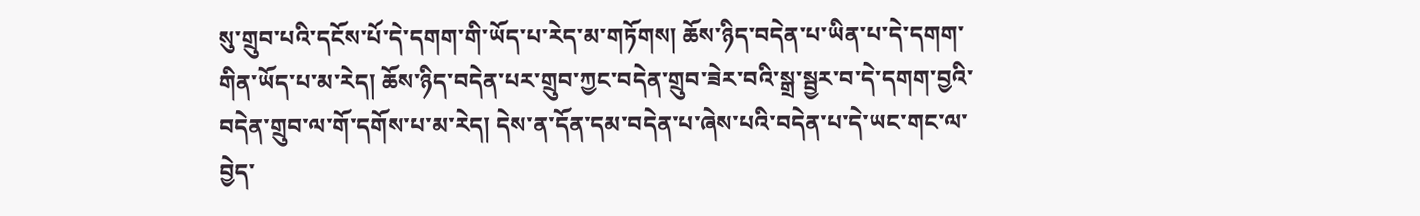སུ་གྲུབ་པའི་དངོས་པོ་དེ་དགག་གི་ཡོད་པ་རེད་མ་གཏོགས། ཆོས་ཉིད་བདེན་པ་ཡིན་པ་དེ་དགག་གིན་ཡོད་པ་མ་རེད། ཆོས་ཉིད་བདེན་པར་གྲུབ་ཀྱང་བདེན་གྲུབ་ཟེར་བའི་སྒྲ་སྦྱར་བ་དེ་དགག་བྱའི་བདེན་གྲུབ་ལ་གོ་དགོས་པ་མ་རེད། དེས་ན་དོན་དམ་བདེན་པ་ཞེས་པའི་བདེན་པ་དེ་ཡང་གང་ལ་བྱེད་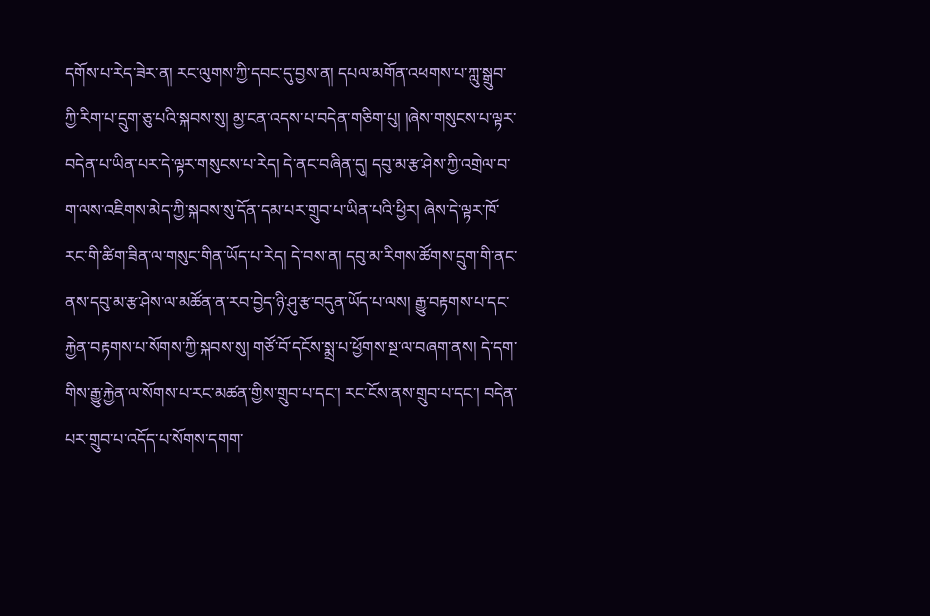དགོས་པ་རེད་ཟེར་ན། རང་ལུགས་ཀྱི་དབང་དུ་བྱས་ན། དཔལ་མགོན་འཕགས་པ་ཀླུ་སྒྲུབ་ཀྱི་རིག་པ་དྲུག་ཅུ་པའི་སྐབས་སུ། མྱ་ངན་འདས་པ་བདེན་གཅིག་པུ། །ཞེས་གསུངས་པ་ལྟར་བདེན་པ་ཡིན་པར་དེ་ལྟར་གསུངས་པ་རེད། དེ་ནང་བཞིན་དུ། དབུ་མ་རྩ་ཤེས་ཀྱི་འགྲེལ་བ་ག་ལས་འཇིགས་མེད་ཀྱི་སྐབས་སུ་དོན་དམ་པར་གྲུབ་པ་ཡིན་པའི་ཕྱིར། ཞེས་དེ་ལྟར་ཁོ་རང་གི་ཚིག་ཟིན་ལ་གསུང་གིན་ཡོད་པ་རེད། དེ་བས་ན། དབུ་མ་རིགས་ཚོགས་དྲུག་གི་ནང་ནས་དབུ་མ་རྩ་ཤེས་ལ་མཚོན་ན་རབ་བྱེད་ཉི་ཤུ་རྩ་བདུན་ཡོད་པ་ལས། རྒྱུ་བརྟགས་པ་དང་རྐྱེན་བརྟགས་པ་སོགས་ཀྱི་སྐབས་སུ། གཙོ་བོ་དངོས་སྨྲ་པ་ཕྱོགས་སྔ་ལ་བཞག་ནས། དེ་དག་གིས་རྒྱུ་རྐྱེན་ལ་སོགས་པ་རང་མཚན་གྱིས་གྲུབ་པ་དང་། རང་ངོས་ནས་གྲུབ་པ་དང་། བདེན་པར་གྲུབ་པ་འདོད་པ་སོགས་དགག་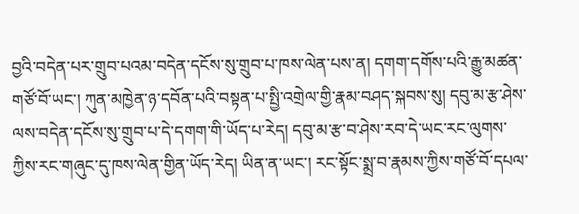བྱའི་བདེན་པར་གྲུབ་པའམ་བདེན་དངོས་སུ་གྲུབ་པ་ཁས་ལེན་པས་ན། དགག་དགོས་པའི་རྒྱུ་མཚན་གཙོ་བོ་ཡང་། ཀུན་མཁྱེན་ཉ་དབོན་པའི་བསྟན་པ་སྤྱི་འགྲེལ་གྱི་རྣམ་བཤད་སྐབས་སུ། དབུ་མ་རྩ་ཤེས་ལས་བདེན་དངོས་སུ་གྲུབ་པ་དེ་དགག་གི་ཡོད་པ་རེད། དབུ་མ་རྩ་བ་ཤེས་རབ་དེ་ཡང་རང་ལུགས་ཀྱིས་རང་གཞུང་དུ་ཁས་ལེན་གྱིན་ཡོད་རེད། ཡིན་ན་ཡང་། རང་སྟོང་སྨྲ་བ་རྣམས་ཀྱིས་གཙོ་བོ་དཔལ་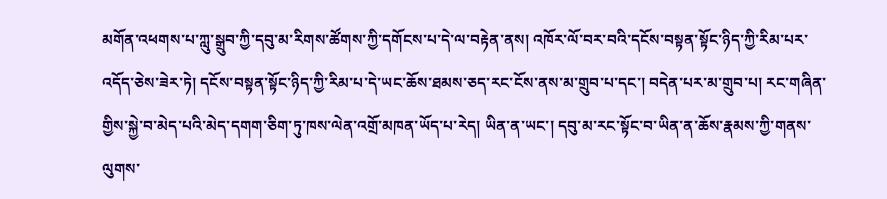མགོན་འཕགས་པ་ཀླུ་སྒྲུབ་ཀྱི་དབུ་མ་རིགས་ཚོགས་ཀྱི་དགོངས་པ་དེ་ལ་བརྟེན་ནས། འཁོར་ལོ་བར་བའི་དངོས་བསྟན་སྟོང་ཉིད་ཀྱི་རིམ་པར་འདོད་ཅེས་ཟེར་ཏེ། དངོས་བསྟན་སྟོང་ཉིད་ཀྱི་རིམ་པ་དེ་ཡང་ཆོས་ཐམས་ཅད་རང་ངོས་ནས་མ་གྲུབ་པ་དང་། བདེན་པར་མ་གྲུབ་པ། རང་གཞིན་གྱིས་སྐྱེ་བ་མེད་པའི་མེད་དགག་ཅིག་ཏུ་ཁས་ལེན་འགྲོ་མཁན་ཡོད་པ་རེད། ཡིན་ན་ཡང་། དབུ་མ་རང་སྟོང་བ་ཡིན་ན་ཆོས་རྣམས་ཀྱི་གནས་ལུགས་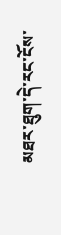མཐར་ཐུག་དེ་རང་ངོས་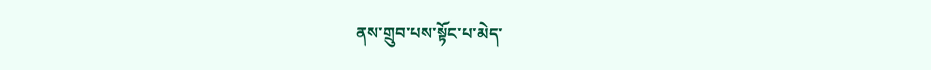ནས་གྲུབ་པས་སྟོང་པ་མེད་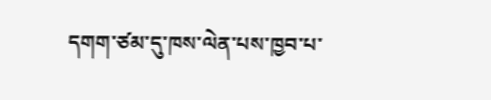དགག་ཙམ་དུ་ཁས་ལེན་པས་ཁྱབ་པ་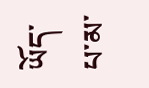ཡོད་པ་མ་